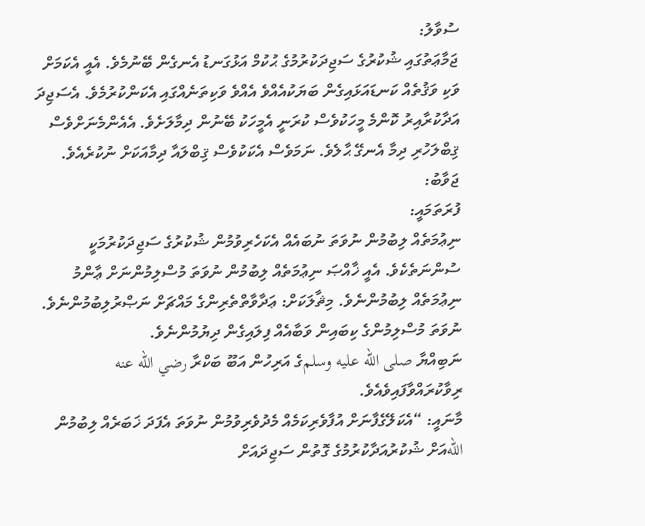ސުވާލު:
ޖަމާޢަތުގައި ޝުކުރުގެ ސަޖިދަކުރުމުގެ ޙުކުމް އަޅުގަނޑު އެނގެން ބޭނުމެވެ. އެއީ އެކަމަށް ވަކި ވަޤުތެއް ކަނޑައަޅައިގެން ބަޔަކުއެއްވެ އެއްވެ ވަކިތަނެއްގައި އެކަންކުރުމެވެ. އެސަޖިދަ އަދާކުރާއިރު ކޮންމެ މީހަކުވެސް ކުރަނީ އެމީހަކު ބޭނުން ދިމާލަށެވެ. އެއެންމެނަށްވެސް ޤިބްލަހުރި ދިމާ އެނގޭ ޙާލެވެ. ނަމަވެސް އެކަކުވެސް ޤިބްލައާ ދިމާއަކަށް ނުކުރެއެވެ.
ޖަވާބު:
ފުރަތަމައީ:
ނިޢުމަތެއް ލިބުމުން ނުވަތަ ނުބައެއް އެކަހެރިވުމުން ޝުކުރުގެ ސަޖިދަކުރުމަކީ ސުންނަތެކެވެ. އެއީ ޚާއްޞަ ނިޢުމަތެއް ލިބުމުން ނުވަތަ މުސްލިމުންނަށް ޢާންމު ނިޢުމަތެއް ލިބުމުންނެވެ. މިޘާލަކަށް: ޢަދާވާތްތެރިންގެ މައްޗަށް ނަޞްރުލިބުމުންނެވެ. ނުވަތަ މުސްލިމުންގެ ކިބައިން ވަބާއެއް ފިލައިގެން ދިޔުމުންނެވެ.
ނަބިއްޔާ صلى الله عليه وسلمގެ އަރިހުން އަބޫ ބަކްރާ رضي الله عنه ރިވާކުރައްވާފައިވެއެވެ.
މާނައީ: “އެކަލޭގެފާނަށް އުފާވެރިކަމެއް މެދުވެރިވުމުން ނުވަތަ އެފަދަ ޚަބަރެއް ލިބުމުން اللهއަށް ޝުކުރުއަދާކުރުމުގެ ގޮތުން ސަޖިދައަށް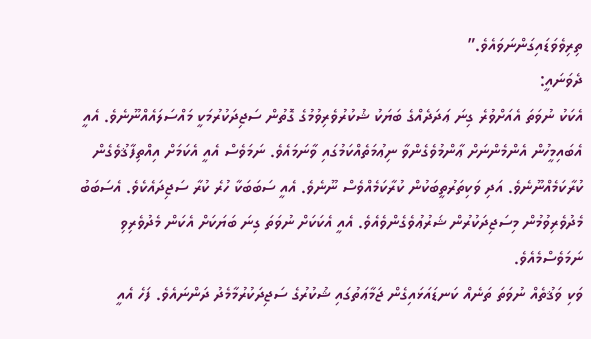ތިރިވެވަޑައިގަންނަވައެވެ.”
ދެވަނައީ:
އެކަކު ނުވަތަ އެއަށްވުރެ ގިނަ ޢަދަދެއްގެ ބަޔަކު ޝުކުރުވެރިވުމުގެ ގޮތުން ސަޖިދަކުރުމަކީ މައްސަލައެއްނޫނެވެ. އެއީ އެބައިމީހުން އެންމެންނަށް ޢާންމުވެގެންވާ ނިޢުމަތެއްކަމުގައި ވާނަމައެވެ. ނަމަވެސް އެއީ އެކަމަށް އިއްތިފާޤުވެގެން ކުރާކަމެއްނޫނެވެ. އަދި ވަކިތަރުތީބަކުން ކުރާކަމެއްވެސް ނޫނެވެ. އެއީ ސަބަބަކާ ހުރެ ކުރާ ސަޖިދައެކެވެ. އެސަބަބު މެދުވެރިވުމުން މިސަޖިދަކުރުން ޝަރުޢުވެގެންވެއެވެ. އެއީ އެކަކަށް ނުވަތަ ގިނަ ބަޔަކަށް އެކަން މެދުވެރިވި ނަމަވެސްމެއެވެ.
ވަކި ވަޤުތެއް ނުވަތަ ތަނެއް ކަނޑައަޅައިގެން ޖަމާޢަތުގައި ޝުކުރުގެ ސަޖިދަކުރުމާމެދު ދަންނައެވެ. ފަހެ އެއީ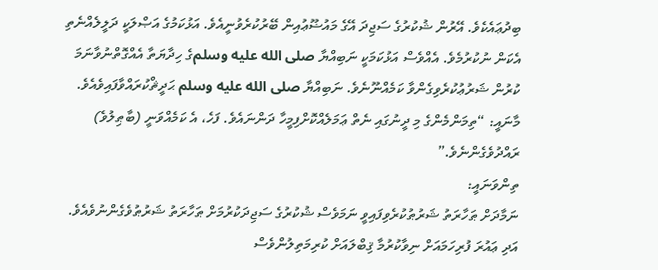ބިދުޢައެކެވެ. އޭރުން ޝުކުރުގެ ސަޖިދަ އޭގެ މައުޟޫޢުއިން ބޭރުކުރެވުނީއެވެ. އަޅުކަމުގެ އަޞްލަކީ ދަލީލެއްނެތި އެކަން ނުކުރުމެވެ. އެއްވެސް އަޅުކަމަކީ ނަބިއްޔާ صلى الله عليه وسلمގެ ހިދާޔަތާ އެއްގޮތްނުވާނަމަ ކުރުން ޝަރުޢުކުރެވިގެންވާ ކަމެއްނޫނެވެ. ނަބިއްޔާ صلى الله عليه وسلم ޙަދީޘްކުރައްވާފައިވެއެވެ.
މާނައީ: “ތިމަންމެންގެ މި ދީނުގައި ނެތް ޢަމަލެއްކޮށްފިމީހާ ދަންނައެވެ. ފަހެ، އެ ކަމެއްވަނީ (ބާޠިލުވެ) ރައްދުވެގެންނެވެ.”
ތިންވަނައީ:
ނަމާދަށް ޠަހާރަތު ޝަރުޠުކުރެވިފައިވީ ނަމަވެސް ޝުކުރުގެ ސަޖިދަކުރުމަށް ޠަހާރަތު ޝަރުޠުވެގެންނުވެއެވެ. އަދި ޢައުރަ ފުރިހަމައަށް ނިވާކުރުމާ ޤިބްލައަށް ކުރިމަތިލުންވެސް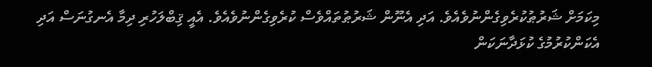މިކަމަށް ޝަރުޠުކުރެވިގެންނުވެއެވެ. އަދި އެނޫން ޝަރުޠުތައްވެސް ކުރެވިގެންނުވެއެވެ. އެއީ ޤިބްލަހުރި ދިމާ އެނގުނަސް އަދި އެކަންކުރުމުގެ ކުޅަދާނަކަން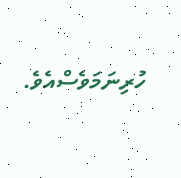ހުރިނަމަވެސްއެވެ.